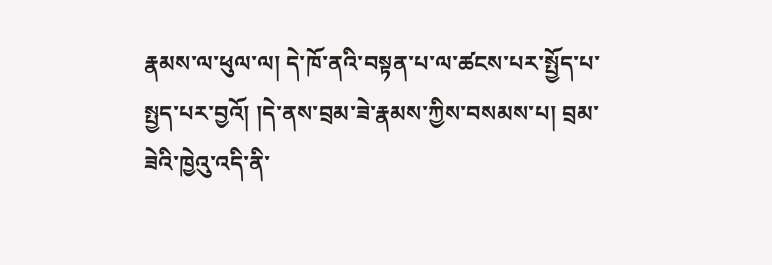རྣམས་ལ་ཕུལ་ལ། དེ་ཁོ་ནའི་བསྟན་པ་ལ་ཚངས་པར་སྤྱོད་པ་སྤྱད་པར་བྱའོ། །དེ་ནས་བྲམ་ཟེ་རྣམས་ཀྱིས་བསམས་པ། བྲམ་ཟེའི་ཁྱེའུ་འདི་ནི་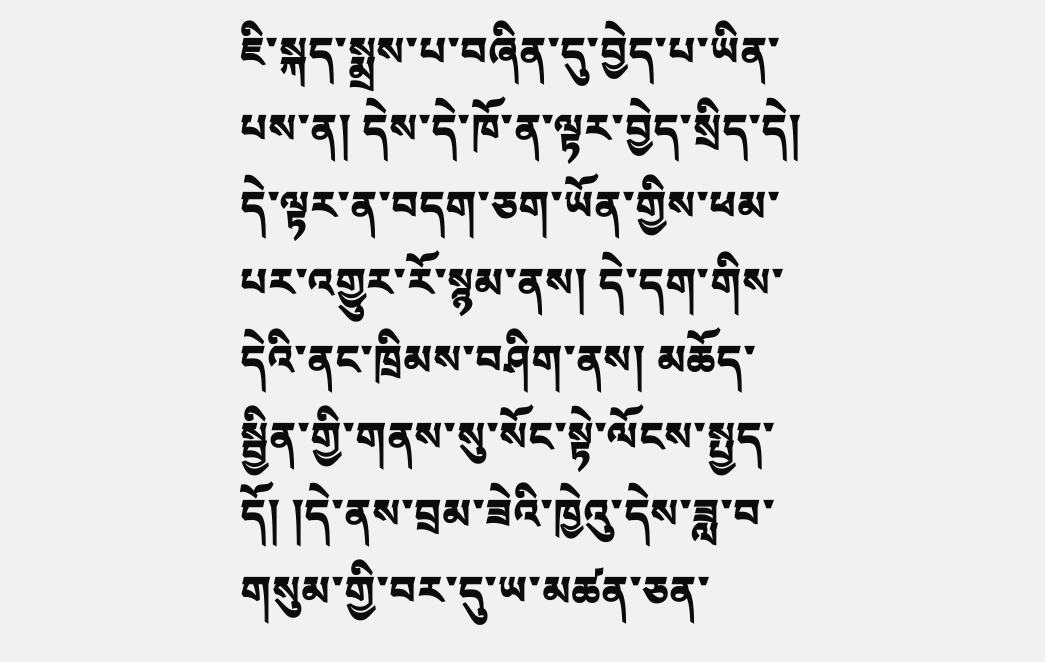ཇི་སྐད་སྨྲས་པ་བཞིན་དུ་བྱེད་པ་ཡིན་པས་ན། དེས་དེ་ཁོ་ན་ལྟར་བྱེད་སྲིད་དེ། དེ་ལྟར་ན་བདག་ཅག་ཡོན་གྱིས་ཕམ་པར་འགྱུར་རོ་སྙམ་ནས། དེ་དག་གིས་དེའི་ནང་ཁྲིམས་བཤིག་ནས། མཆོད་སྦྱིན་གྱི་གནས་སུ་སོང་སྟེ་ལོངས་སྤྱད་དོ། །དེ་ནས་བྲམ་ཟེའི་ཁྱེའུ་དེས་ཟླ་བ་གསུམ་གྱི་བར་དུ་ཡ་མཚན་ཅན་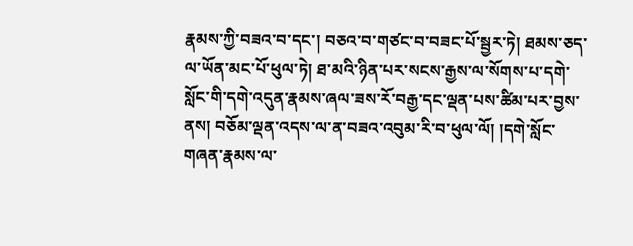རྣམས་ཀྱི་བཟའ་བ་དང་། བཅའ་བ་གཙང་བ་བཟང་པོ་སྦྱར་ཏེ། ཐམས་ཅད་ལ་ཡོན་མང་པོ་ཕུལ་ཏེ། ཐ་མའི་ཉིན་པར་སངས་རྒྱས་ལ་སོགས་པ་དགེ་སློང་གི་དགེ་འདུན་རྣམས་ཞལ་ཟས་རོ་བརྒྱ་དང་ལྡན་པས་ཚིམ་པར་བྱས་ནས། བཅོམ་ལྡན་འདས་ལ་ན་བཟའ་འབུམ་རི་བ་ཕུལ་ལོ། །དགེ་སློང་གཞན་རྣམས་ལ་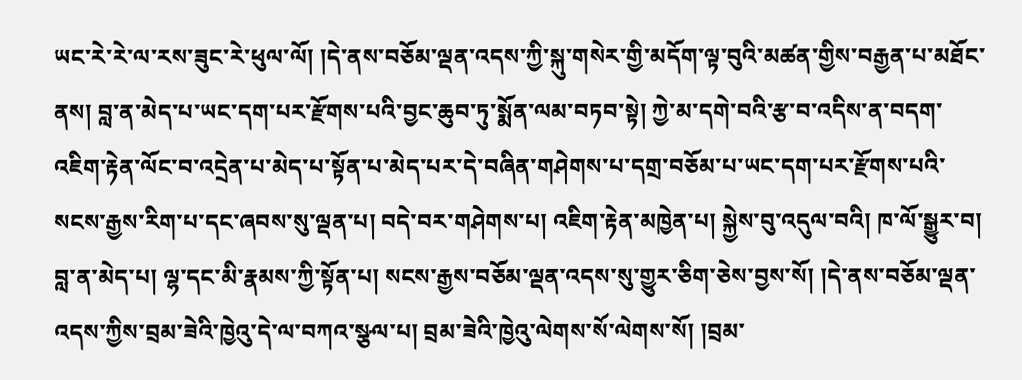ཡང་རེ་རེ་ལ་རས་ཟུང་རེ་ཕུལ་ལོ། །དེ་ནས་བཅོམ་ལྡན་འདས་ཀྱི་སྐུ་གསེར་གྱི་མདོག་ལྟ་བུའི་མཚན་གྱིས་བརྒྱན་པ་མཐོང་ནས། བླ་ན་མེད་པ་ཡང་དག་པར་རྫོགས་པའི་བྱང་ཆུབ་ཏུ་སྨོན་ལམ་བཏབ་སྟེ། ཀྱེ་མ་དགེ་བའི་རྩ་བ་འདིས་ན་བདག་འཇིག་རྟེན་ལོང་བ་འདྲེན་པ་མེད་པ་སྟོན་པ་མེད་པར་དེ་བཞིན་གཤེགས་པ་དགྲ་བཅོམ་པ་ཡང་དག་པར་རྫོགས་པའི་སངས་རྒྱས་རིག་པ་དང་ཞབས་སུ་ལྡན་པ། བདེ་བར་གཤེགས་པ། འཇིག་རྟེན་མཁྱེན་པ། སྐྱེས་བུ་འདུལ་བའི། ཁ་ལོ་སྒྱུར་བ། བླ་ན་མེད་པ། ལྷ་དང་མི་རྣམས་ཀྱི་སྟོན་པ། སངས་རྒྱས་བཅོམ་ལྡན་འདས་སུ་གྱུར་ཅིག་ཅེས་བྱས་སོ། །དེ་ནས་བཅོམ་ལྡན་འདས་ཀྱིས་བྲམ་ཟེའི་ཁྱེའུ་དེ་ལ་བཀའ་སྩལ་པ། བྲམ་ཟེའི་ཁྱེའུ་ལེགས་སོ་ལེགས་སོ། །བྲམ་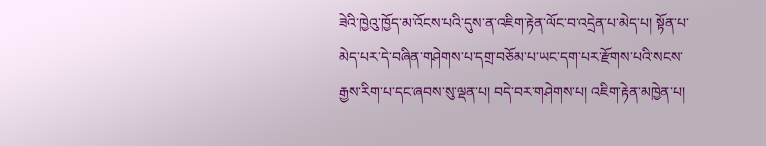ཟེའི་ཁྱེའུ་ཁྱོད་མ་འོངས་པའི་དུས་ན་འཇིག་རྟེན་ལོང་བ་འདྲེན་པ་མེད་པ། སྟོན་པ་མེད་པར་དེ་བཞིན་གཤེགས་པ་དགྲ་བཅོམ་པ་ཡང་དག་པར་རྫོགས་པའི་སངས་རྒྱས་རིག་པ་དང་ཞབས་སུ་ལྡན་པ། བདེ་བར་གཤེགས་པ། འཇིག་རྟེན་མཁྱེན་པ།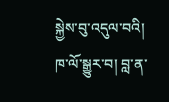སྐྱེས་བུ་འདུལ་བའི། ཁ་ལོ་སྒྱུར་བ། བླ་ན་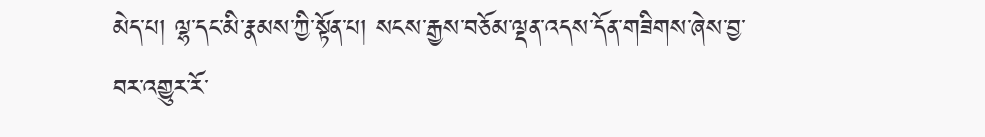མེད་པ། ལྷ་དང་མི་རྣམས་ཀྱི་སྟོན་པ། སངས་རྒྱས་བཅོམ་ལྡན་འདས་དོན་གཟིགས་ཞེས་བྱ་བར་འགྱུར་རོ་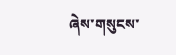ཞེས་གསུངས་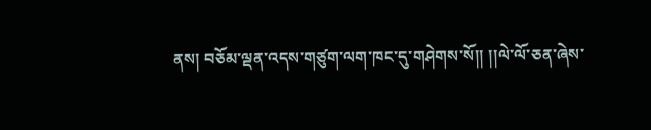ནས། བཅོམ་ལྡན་འདས་གཙུག་ལག་ཁང་དུ་གཤེགས་སོ།། །།ལེ་ལོ་ཅན་ཞེས་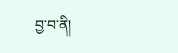བྱ་བ་ནི།